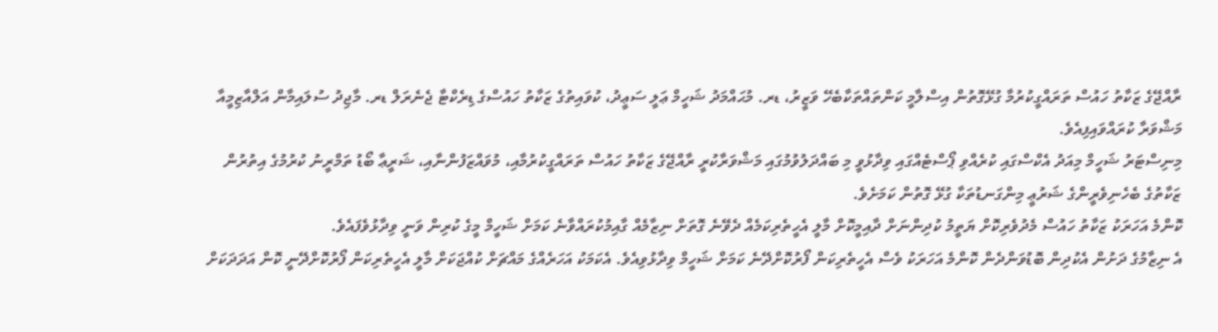ރާއްޖޭގެ ޒަކާތު ހައުސް ތަރައްގީކުރުމާ ގުޅޭގޮތުން އިސްލާމީ ކަންތައްތަކާބެހޭ ވަޒީރު، ޑރ. މުޙައްމަދު ޝަހީމް ޢަލީ ސަޢީދު، ކުވައިތުގެ ޒަކާތު ހައުސްގެ ޑިރެކްޓާ ޖެނެރަލް ޑރ. މާޖިދު ސުލައިމާން އަލްއާޒިމީއާ މަޝްވަރާ ކުރައްވައިފިއެވެ.
މިނިސްޓަރު ޝަހީމް މިއަދު އެކްސްގައި ކުރެއްވި ޕޯސްޓެއްގައި ވިދާޅުވީ މި ބައްދަލުވުމުގައި މަޝްވަރާކުރީ ރާއްޖޭގެ ޒަކާތު ހައުސް ތަރައްގީކުރުމާއި، މުވައްޒަފުންނާއި، ޝަރީޢާ ބޯޑު ތަމްރީނު ކުރުމުގެ އިތުރުން ޒަކާތުގެ ބެހެނިވެރީންގެ ޝަރުޢީ މިންގަނޑުތަކާ ގުޅޭ ގޮތުން ކަމަށެވެ.
ކޮންމެ އަހަރަކު ޒަކާތު ހައުސް މެދުވެރިކޮށް ޔަތީމު ކުދިންނަށް ދާއިމީކޮށް މާލީ އެހީތެރިކަމެއް ދެވޭނެ ގޮތަށް ނިޒާމެއް ގާއިމުކުރައްވާނެ ކަމަށް ޝަހީމް މީގެ ކުރިން ވަނީ ވިދާޅުވެފައެވެ.
އެ ނިޒާމުގެ ދަށުން އެކުދިން ބޮޑުވަންދެން ކޮންމެ އަހަރަކު ވެސް އެހީތެރިކަން ފޯރުކޮށްދޭނެ ކަމަށް ޝަހީމް ވިދާޅުވިއެވެ. އެކަމަކު އަހަރެއްގެ މައްޗަށް ކުއްޖަކަށް މާލީ އެހީތެރިކަން ފޯރުކޮށްދޭނީ ކޮން އަދަދަކަށް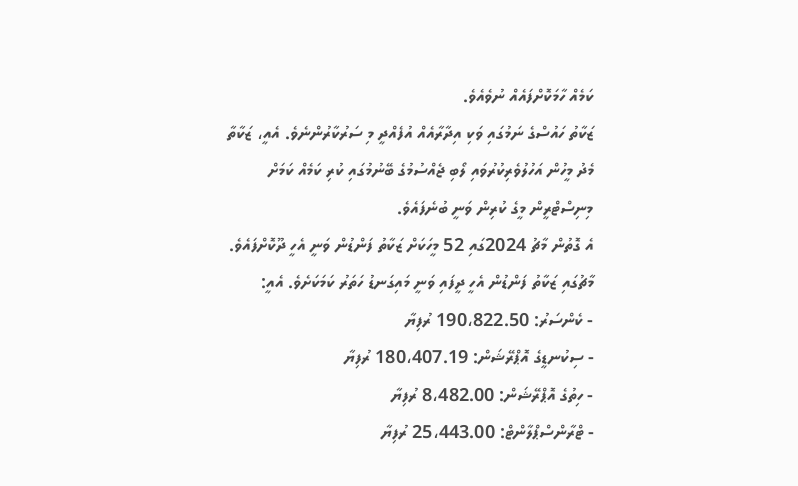ކަމެއް ހާމަކޮށްފައެއް ނުވެއެވެ.
ޒަކާތު ހައުސްގެ ނަމުގައި ވަކި އިދާރާއެއް އުފެއްދީ މި ސަރުކާރުންނެވެ. އެއީ، ޒަކާތާ މެދު މީހުން އަހުލުވެރިކުރުވައި ލޯބި ޖެއްސުމުގެ ބޭނުމުގައި ކުރި ކަމެއް ކަމަށް މިނިސްޓްރީން މީގެ ކުރިން ވަނީ ބުނެފައެވެ.
އެ ގޮތުން މާޗު 2024ގައި 52 މީހަކަށް ޒަކާތު ފަންޑުން ވަނީ އެހީ ދޫކޮށްފައެވެ.
މާޗުގައި ޒަކާތު ފަންޑުން އެހީ ދީފައި ވަނީ މައިގަނޑު ހަތަރު ކަމަކަށެވެ. އެއީ:
- ކެންސަރު: 190،822.50 ރުފިޔާ
- ސިކުނޑީގެ އޮޕްރޭޝަން: 180،407.19 ރުފިޔާ
- ހިތުގެ އޮޕްރޭޝަން: 8،482.00 ރުފިޔާ
- ޓްރާންސްޕްލާންޓް: 25،443.00 ރުފިޔާ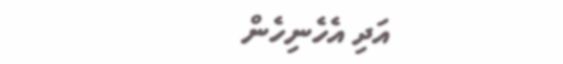އަދި އެހެނިހެން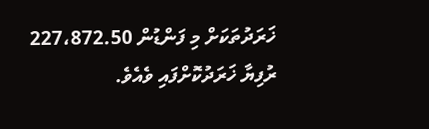ޚަރަދުތަކަށް މި ފަންޑުން 227،872.50 ރުފިޔާ ޚަރަދުކޮށްފައި ވެއެވެ.